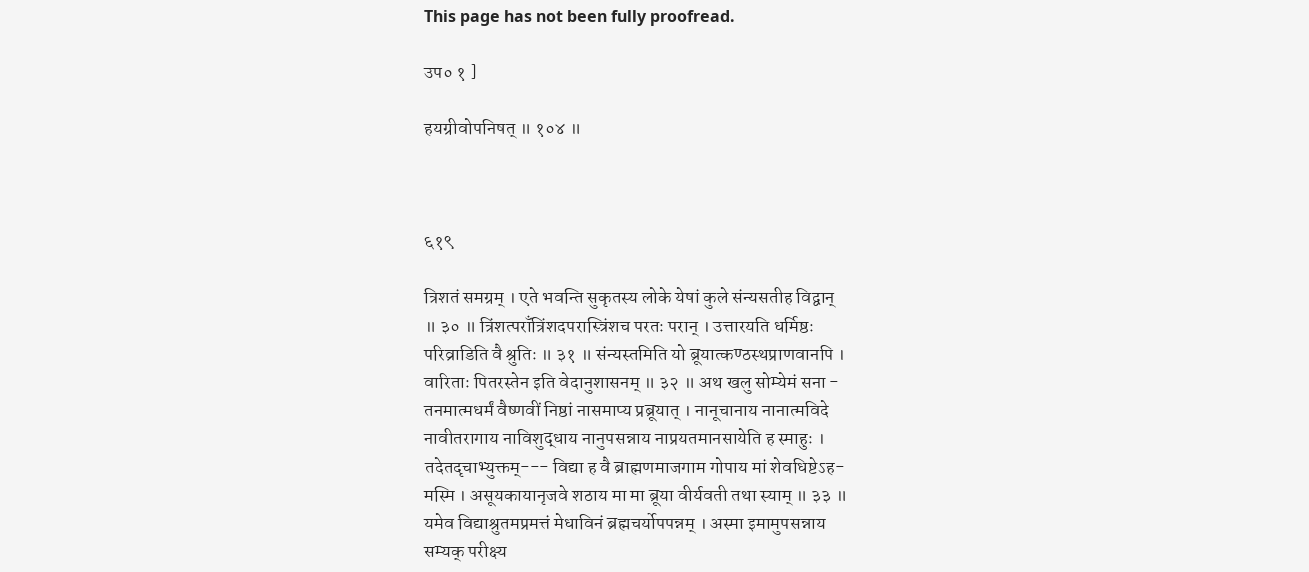This page has not been fully proofread.

उप० १ ]

हयग्रीवोपनिषत् ॥ १०४ ॥



६१९

त्रिशतं समग्रम् । एते भवन्ति सुकृतस्य लोके येषां कुले संन्यसतीह विद्वान्
॥ ३० ॥ त्रिंशत्पराँत्रिंशदपरास्त्रिंशच परतः परान् । उत्तारयति धर्मिष्ठः
परिव्राडिति वै श्रुतिः ॥ ३१ ॥ संन्यस्तमिति यो ब्रूयात्कण्ठस्थप्राणवानपि ।
वारिताः पितरस्तेन इति वेदानुशासनम् ॥ ३२ ॥ अथ खलु सोम्येमं सना -
तनमात्मधर्मं वैष्णवीं निष्ठां नासमाप्य प्रब्रूयात् । नानूचानाय नानात्मविदे
नावीतरागाय नाविशुद्धाय नानुपसन्नाय नाप्रयतमानसायेति ह स्माहुः ।
तदेतदृचाभ्युक्तम्--- विद्या ह वै ब्राह्मणमाजगाम गोपाय मां शेवधिष्टेऽह-
मस्मि । असूयकायानृजवे शठाय मा मा ब्रूया वीर्यवती तथा स्याम् ॥ ३३ ॥
यमेव विद्याश्रुतमप्रमत्तं मेधाविनं ब्रह्मचर्योपपन्नम् । अस्मा इमामुपसन्नाय
सम्यक् परीक्ष्य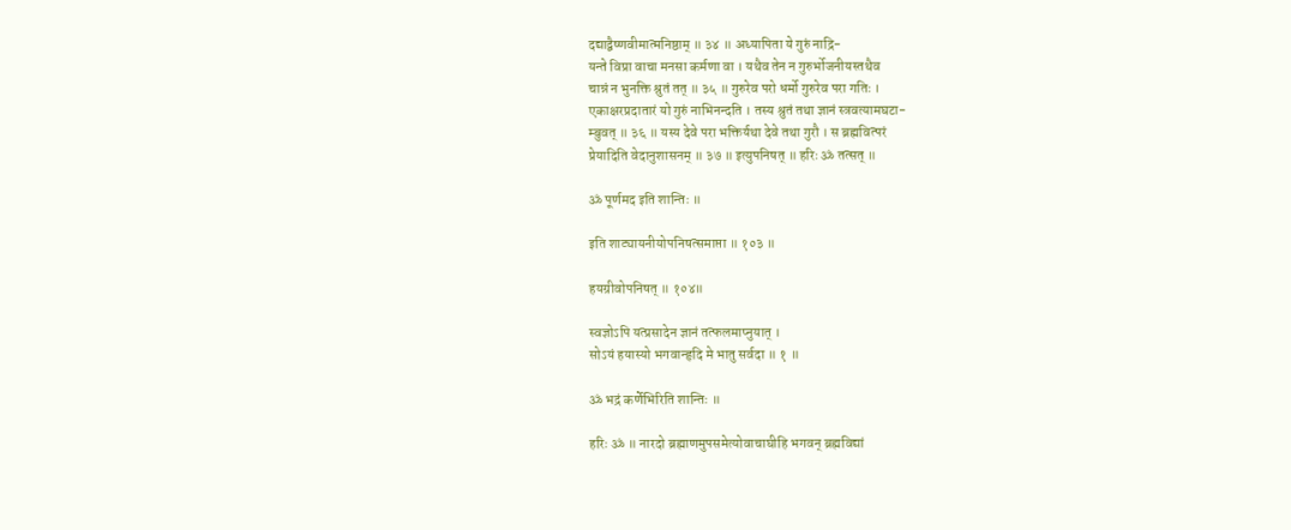दद्याद्वैष्णवीमात्मनिष्ठाम् ॥ ३४ ॥ अध्यापिता ये गुरुं नाद्रि-
यन्ते विप्रा वाचा मनसा कर्मणा वा । यथैव तेन न गुरुर्भोजनीयस्तथैव
चान्नं न भुनक्ति श्रुतं तत् ॥ ३५ ॥ गुरुरेव परो धर्मो गुरुरेव परा गतिः ।
एकाक्षरप्रदातारं यो गुरुं नाभिनन्दति । तस्य श्रुतं तथा ज्ञानं स्त्रवत्यामघटा-
म्बुवत् ॥ ३६ ॥ यस्य देवे परा भक्तिर्यथा देवे तथा गुरौ । स ब्रह्मवित्परं
प्रेयादिति वेदानुशासनम् ॥ ३७ ॥ इत्युपनिषत् ॥ हरिः ॐ तत्सत् ॥

ॐ पूर्णमद इति शान्तिः ॥

इति शाट्यायनीयोपनिषत्समाप्ता ॥ १०३ ॥

हयग्रीवोपनिषत् ॥ १०४॥

स्वज्ञोऽपि यत्प्रसादेन ज्ञानं तत्फलमाप्नुयात् ।
सोऽयं हयास्यो भगवान्हृदि मे भातु सर्वदा ॥ १ ॥

ॐ भद्रं कर्णेभिरिति शान्तिः ॥

हरिः ॐ ॥ नारदो ब्रह्माणमुपसमेत्योवाचाघीहि भगवन् ब्रह्मविद्यां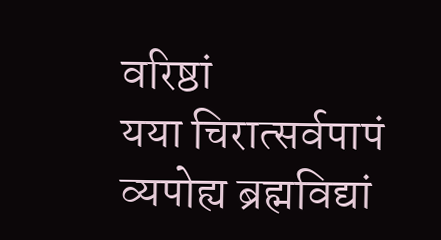वरिष्ठां
यया चिरात्सर्वपापं व्यपोह्य ब्रह्मविद्यां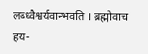लब्ध्वैश्वर्यवान्भवति । ब्रह्मोवाच हय-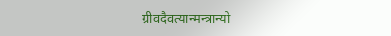ग्रीवदैवत्यान्मन्त्रान्यो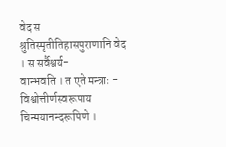वेद स श्रुतिस्मृतीतिहासपुराणानि वेद । स सर्वैश्वर्य-
वान्भवति । त एते मन्त्राः - विश्वोत्तीर्णस्वरूपाय चिन्मयानन्दरूपिणे ।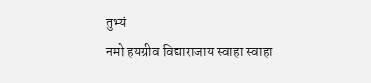तुभ्यं
नमो हयग्रीव विद्याराजाय स्वाहा स्वाहा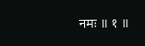नमः ॥ १ ॥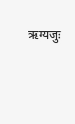ऋग्यजुः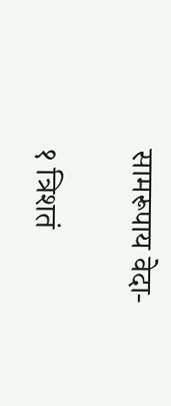सामरूपाय वेदा-

१ त्रिशतं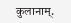कुलानाम्.